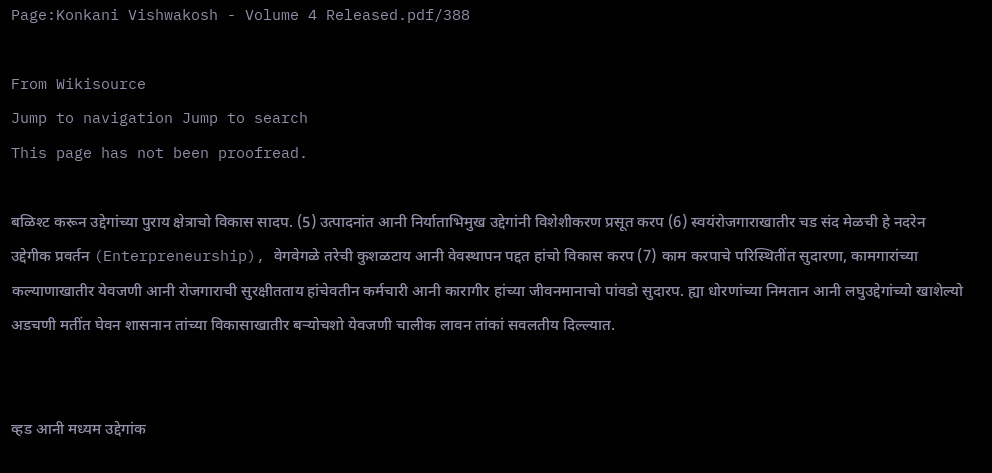Page:Konkani Vishwakosh - Volume 4 Released.pdf/388

From Wikisource
Jump to navigation Jump to search
This page has not been proofread.

बळिश्ट करून उद्देगांच्या पुराय क्षेत्राचो विकास सादप. (5) उत्पादनांत आनी निर्याताभिमुख उद्देगांनी विशेशीकरण प्रसूत करप (6) स्वयंरोजगाराखातीर चड संद मेळची हे नदरेन उद्देगीक प्रवर्तन (Enterpreneurship), वेगवेगळे तरेची कुशळटाय आनी वेवस्थापन पद्दत हांचो विकास करप (7) काम करपाचे परिस्थितींत सुदारणा, कामगारांच्या कल्याणाखातीर येवजणी आनी रोजगाराची सुरक्षीतताय हांचेवतीन कर्मचारी आनी कारागीर हांच्या जीवनमानाचो पांवडो सुदारप. ह्या धोरणांच्या निमतान आनी लघुउद्देगांच्यो खाशेल्यो अडचणी मतींत घेवन शासनान तांच्या विकासाखातीर बऱ्योचशो येवजणी चालीक लावन तांकां सवलतीय दिल्ल्यात.


व्हड आनी मध्यम उद्देगांक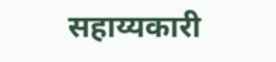सहाय्यकारी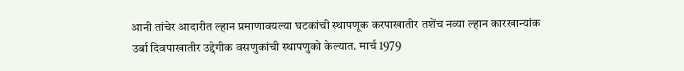आनी तांचेर आदारीत ल्हान प्रमाणावयल्या घटकांची स्थापणूक करपाखातीर तशेंच नव्या ल्हान कारखान्यांक उर्बा दिवपाखातीर उद्देगीक वसणुकांची स्थापणुको केल्यात. मार्च 1979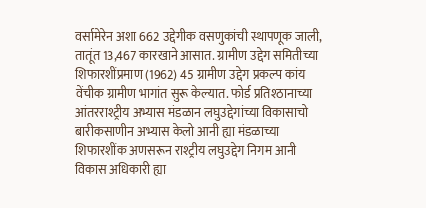वर्सामेरेन अशा 662 उद्देगीक वसणुकांची स्थापणूक जाली, तातूंत 13,467 कारखाने आसात. ग्रामीण उद्देग समितीच्या शिफारशींप्रमाण (1962) 45 ग्रामीण उद्देग प्रकल्प कांय वेंचीक ग्रामीण भागांत सुरू केल्यात. फोर्ड प्रतिश्ठानाच्या आंतरराश्ट्रीय अभ्यास मंडळान लघुउद्देगांच्या विकासाचो बारीकसाणीन अभ्यास केलो आनी ह्या मंडळाच्या शिफारशींक अणसरून राश्ट्रीय लघुउद्देग निगम आनी विकास अधिकारी ह्या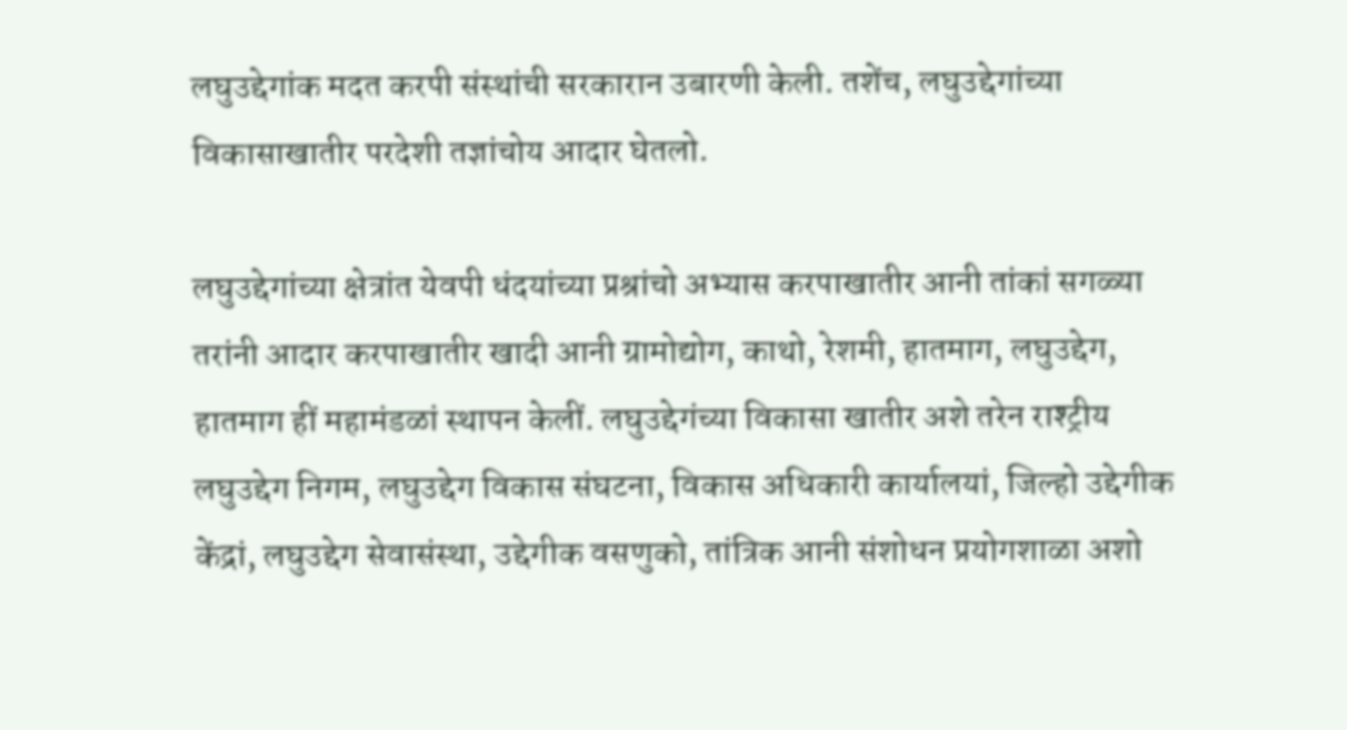लघुउद्देगांक मदत करपी संस्थांची सरकारान उबारणी केली. तशेंच, लघुउद्देगांच्या विकासाखातीर परदेशी तज्ञांचोय आदार घेतलो.

लघुउद्देगांच्या क्षेत्रांत येवपी धंदयांच्या प्रश्रांचो अभ्यास करपाखातीर आनी तांकां सगळ्या तरांनी आदार करपाखातीर खादी आनी ग्रामोद्योग, काथो, रेशमी, हातमाग, लघुउद्देग, हातमाग हीं महामंडळां स्थापन केलीं. लघुउद्देगंच्या विकासा खातीर अशे तरेन राश्ट्रीय लघुउद्देग निगम, लघुउद्देग विकास संघटना, विकास अधिकारी कार्यालयां, जिल्हो उद्देगीक केंद्रां, लघुउद्देग सेवासंस्था, उद्देगीक वसणुको, तांत्रिक आनी संशोधन प्रयोगशाळा अशो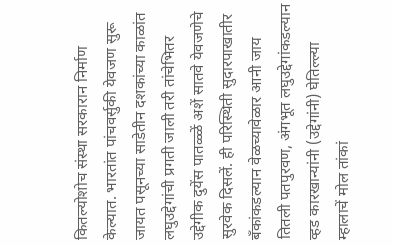कितल्योशोच संस्था सरकारान निर्माण केल्यात. भारतांत पांचवर्सुकी येवजण सुरू जायत पसूनच्या साडेतीन दशकांच्या काळांत लघुउद्देगांची प्रगती जाली तरी तांचेभितर उद्देगीक दुयेंस पातळ्ळें अशें सातवे येवजणेचे सुरवेक दिसलें. ही परिस्थिती सुदारपाखातीर बँकांकडल्यान वेळच्यावेळार आनी जाय तितली पतपुरवण, अंगभूत लघुउद्देगांकडल्यान व्हड कारखान्यांनी (उद्देगांनी) घेतिल्ल्या म्हालाचें मोल तांकां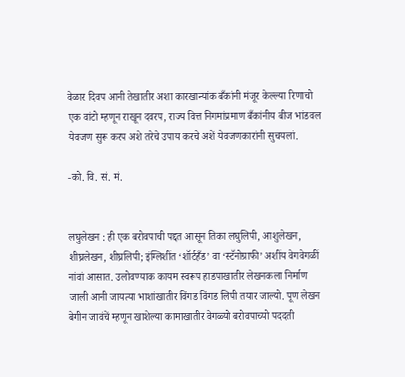वेळार दिवप आनी तेखातीर अशा कारखान्यांक बँकांनी मंजूर केल्ल्या रिणाचो एक वांटो म्हणून राखून दवरप, राज्य वित्त निगमांप्रमाण बँकांनीय बीज भांडवल येवजण सुरू करप अशे तरेचे उपाय करचे अशें येवजणकारांनी सुचयलां.

-को. वि. सं. मं.


लघुलेखन : ही एक बरोवपाची पद्दत आसून तिका लघुलिपी, आशुलेखन, शीघ्रलेखन, शीघ्रलिपी; इंग्लिशींत ‘शॉर्टहँड’ वा ‘स्टॅनोग्राफी’ अशींय वेगवेगळीं नांवां आसात. उलोवण्याक कायम स्वरूप हाडपाखातीर लेखनकला निर्माण जाली आनी जायत्या भाशांखातीर विंगड विंगड लिपी तयार जाल्यो. पूण लेखन बेगीन जावंचें म्हणून खाशेल्या कामाखातीर वेगळ्यो बरोवपाच्यो पददती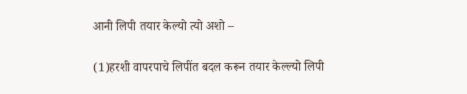आनी लिपी तयार केल्यो त्यो अशो –

(1)हरशी वापरपाचे लिपींत बदल करून तयार केल्ल्यो लिपी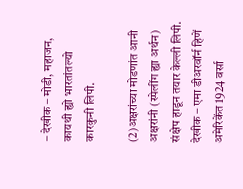– देखीक – मोडी, महाजन, कायथी ह्यो भारतांतल्यो कारकुनी लिपी.

(2)अक्षरांच्या मोडणांत आनी अक्षरांनी (स्पेलींग ह्या अर्थन) संक्षेप हाडून तयार केल्ली लिपी. देखीक – एमा डीअरवॉर्न हिणें अमेरिकेंत 1924 वर्सा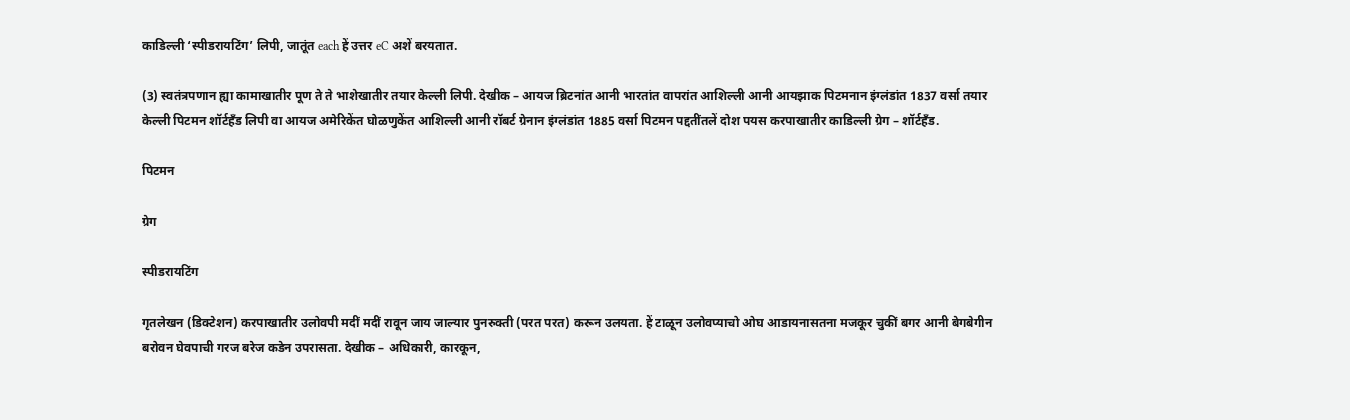काडिल्ली ‘स्पीडरायटिंग’ लिपी, जातूंत each हें उत्तर eC अशें बरयतात.

(3) स्वतंत्रपणान ह्या कामाखातीर पूण ते ते भाशेखातीर तयार केल्ली लिपी. देखीक – आयज ब्रिटनांत आनी भारतांत वापरांत आशिल्ली आनी आयझाक पिटमनान इंग्लंडांत 1837 वर्सा तयार केल्ली पिटमन शॉर्टहँड लिपी वा आयज अमेरिकेंत घोळणुकेंत आशिल्ली आनी रॉबर्ट ग्रेनान इंग्लंडांत 1885 वर्सा पिटमन पद्दतींतलें दोश पयस करपाखातीर काडिल्ली ग्रेग – शॉर्टहँड.

पिटमन

ग्रेग

स्पीडरायटिंग

गृतलेखन (डिक्टेशन) करपाखातीर उलोवपी मदीं मदीं रावून जाय जाल्यार पुनरुक्ती (परत परत) करून उलयता. हें टाळून उलोवप्याचो ओघ आडायनासतना मजकूर चुकीं बगर आनी बेगबेगीन बरोवन घेवपाची गरज बरेज कडेन उपरासता. देखीक – अधिकारी, कारकून,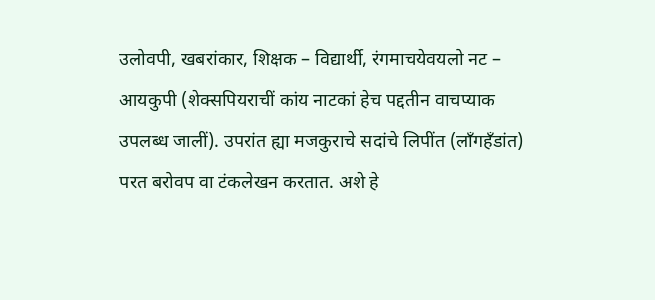उलोवपी, खबरांकार, शिक्षक – विद्यार्थी, रंगमाचयेवयलो नट – आयकुपी (शेक्सपियराचीं कांय नाटकां हेच पद्दतीन वाचप्याक उपलब्ध जालीं). उपरांत ह्या मजकुराचे सदांचे लिपींत (लाँगहँडांत) परत बरोवप वा टंकलेखन करतात. अशे हे